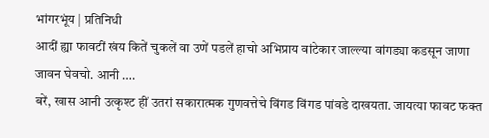भांगरभूंय | प्रतिनिधी
आदीं ह्या फावटीं खंय कितें चुकलें वा उणें पडलें हाचो अभिप्राय वांटेकार जाल्ल्या वांगड्या कडसून जाणा जावन घेवचो. आनी ….
बरें, खास आनी उत्कृश्ट हीं उतरां सकारात्मक गुणवत्तेचे विंगड विंगड पांवडे दाखयता. जायत्या फावट फक्त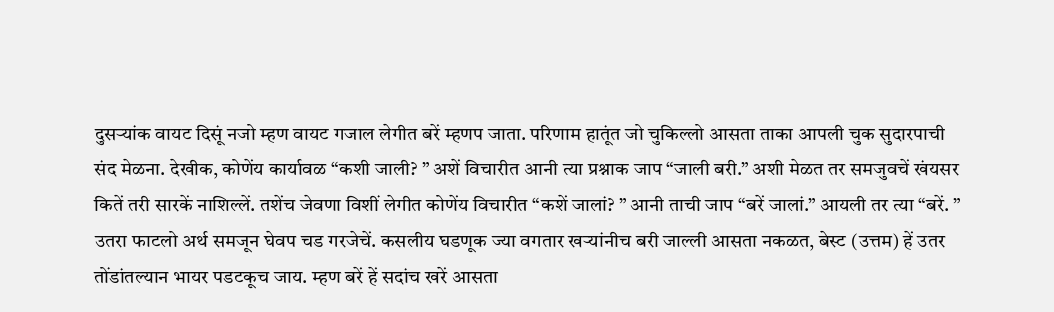दुसऱ्यांक वायट दिसूं नजो म्हण वायट गजाल लेगीत बरें म्हणप जाता. परिणाम हातूंत जो चुकिल्लो आसता ताका आपली चुक सुदारपाची संद मेळना. देखीक, कोणेंय कार्यावळ “कशी जाली? ” अशें विचारीत आनी त्या प्रश्नाक जाप “जाली बरी.” अशी मेळत तर समजुवचें खंयसर कितें तरी सारकें नाशिल्लें. तशेंच जेवणा विशीं लेगीत कोणेंय विचारीत “कशें जालां? ” आनी ताची जाप “बरें जालां.” आयली तर त्या “बरें. ” उतरा फाटलो अर्थ समजून घेवप चड गरजेचें. कसलीय घडणूक ज्या वगतार खऱ्यांनीच बरी जाल्ली आसता नकळत, बेस्ट (उत्तम) हें उतर तोंडांतल्यान भायर पडटकूच जाय. म्हण बरें हें सदांच खरें आसता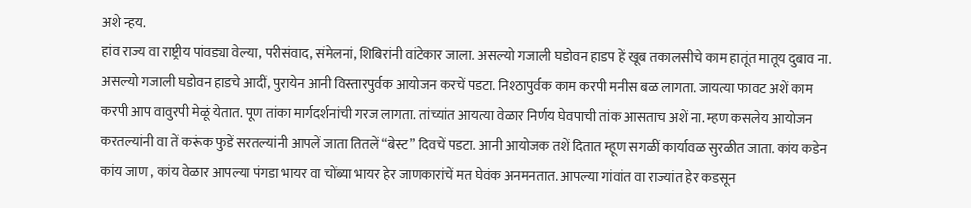अशे न्हय.
हांव राज्य वा राष्ट्रीय पांवड्या वेल्या, परीसंवाद, संमेलनां, शिबिरांनी वांटेकार जाला. असल्यो गजाली घडोवन हाडप हें खूब तकालसीचे काम हातूंत मातूय दुबाव ना. असल्यो गजाली घडोवन हाडचे आदीं, पुरायेन आनी विस्तारपुर्वक आयोजन करचें पडटा. निश्ठापुर्वक काम करपी मनीस बळ लागता. जायत्या फावट अशें काम करपी आप वावुरपी मेळूं येतात. पूण तांका मार्गदर्शनांची गरज लागता. तांच्यांत आयत्या वेळार निर्णय घेवपाची तांक आसताच अशें ना. म्हण कसलेय आयोजन करतल्यांनी वा तें करूंक फुडें सरतल्यांनी आपलें जाता तितलें “बेस्ट” दिवचें पडटा. आनी आयोजक तशें दितात म्हूण सगळीं कार्यावळ सुरळीत जाता. कांय कडेन कांय जाण , कांय वेळार आपल्या पंगडा भायर वा चोंब्या भायर हेर जाणकारांचें मत घेवंक अनमनतात. आपल्या गांवांत वा राज्यांत हेर कडसून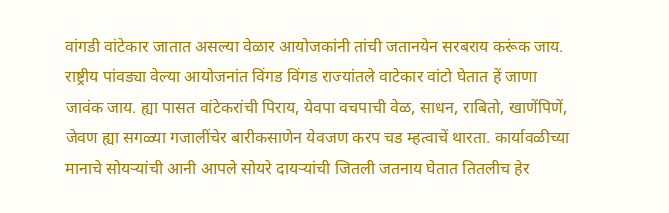वांगडी वांटेकार जातात असल्या वेळार आयोजकांनी तांची जतानयेन सरबराय करूंक जाय. राष्ट्रीय पांवड्या वेल्या आयोजनांत विंगड विंगड राज्यांतले वाटेकार वांटो घेतात हें जाणा जावंक जाय. ह्या पासत वांटेकरांची पिराय, येवपा वचपाची वेळ, साधन, राबितो, खाणेंपिणें, जेवण ह्या सगळ्या गजालींचेर बारीकसाणेन येवजण करप चड म्हत्वाचें थारता. कार्यावळीच्या मानाचे सोयऱ्यांची आनी आपले सोयरे दायऱ्यांची जितली जतनाय घेतात तितलीच हेर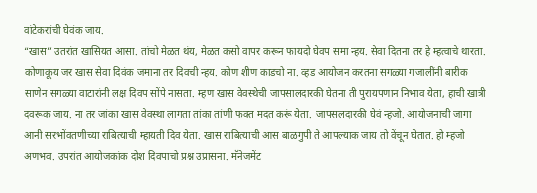वांटेकरांची घेवंक जाय.
“खास” उतरांत खासियत आसा. तांचो मेळत थंय, मेळत कसो वापर करून फायदो घेवप समा न्हय. सेवा दितना तर हे म्हत्वाचे थारता. कोणाकूय जर खास सेवा दिवंक जमाना तर दिवची न्हय. कोण शीण काडचो ना. व्हड आयोजन करतना सगळ्या गजालींनी बारीक साणेन सगळ्या वाटारांनी लक्ष दिवप सोंपे नासता. म्हण खास वेवस्थेची जापसालदारकी घेतना ती पुरायपणान निभाव येता, हाची खात्री दवरूक जाय. ना तर जांका खास वेवस्था लागता तांका तांणी फक्त मदत करूं येता. जापसलदारकी घेवं न्हजो. आयोजनाची जागा आनी सरभोंवतणीच्या राबित्याची म्हायती दिव येता. खास राबित्याची आस बाळगुपी ते आपल्याक जाय तो वेंचून घेतात. हो म्हजो अणभव. उपरांत आयोजकांक दोश दिवपाचो प्रश्न उप्रासना. मॅनेजमेंट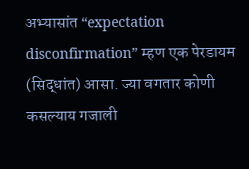अभ्यासांत “expectation disconfirmation” म्हण एक पेरडायम (सिद्धांत) आसा. ज्या वगतार कोणी कसल्याय गजाली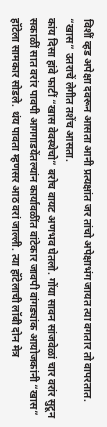विशीं व्हड अपेक्षा दवरून आसता आनी प्रत्यक्षांत जर तांचो अपेक्षाभंग जायत त्या वगतार तो वापरतात. “खास” उतराचें लेगीत तशेंच आसता.
कांय दिसा हांवे फाटीं “खास वेवस्थेचो” बरोच वायट अणभव घेतलो. गोंया सावन सांजवेळां चार वरांर सुटून सकाळीं सात वरांर पावपी आगगाडयेंतल्यांन कार्यावळींत वांटेकार जावपी वांगड्यांक आयोजकांनी “खास” हॉटेला सामकार सोडले. थंय पावता म्हणसर आठ वरां जाल्ली. त्या हॉटेलाची लॉबी दोन मेत्र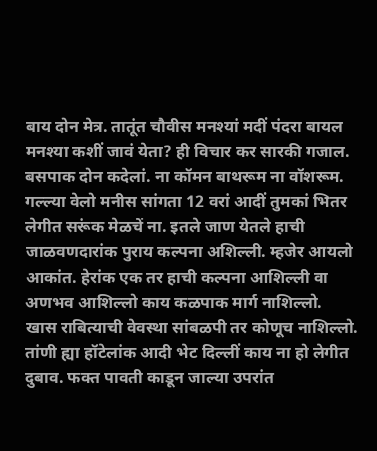बाय दोन मेत्र. तातूंत चौवीस मनश्यां मदीं पंदरा बायल मनश्या कशीं जावं येता? ही विचार कर सारकी गजाल. बसपाक दोन कदेलां. ना कॉमन बाथरूम ना वॉशरूम. गल्ल्या वेलो मनीस सांगता 12 वरां आदीं तुमकां भितर लेगीत सरूंक मेळचें ना. इतले जाण येतले हाची जाळवणदारांक पुराय कल्पना अशिल्ली. म्हजेर आयलो आकांत. हेरांक एक तर हाची कल्पना आशिल्ली वा अणभव आशिल्लो काय कळपाक मार्ग नाशिल्लो.
खास राबित्याची वेवस्था सांबळपी तर कोणूच नाशिल्लो. तांणी ह्या हॉटेलांक आदी भेट दिल्लीं काय ना हो लेगीत दुबाव. फक्त पावती काडून जाल्या उपरांत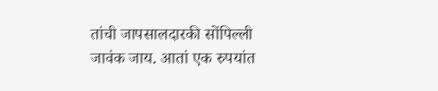तांची जापसालदारकी सोंपिल्ली जावंक जाय. आतां एक रुपयांत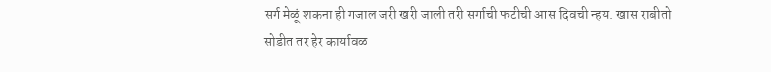सर्ग मेळूं शकना ही गजाल जरी खरी जाली तरी सर्गाची फटीची आस दिवची न्हय. खास राबीतो सोडीत तर हेर कार्यावळ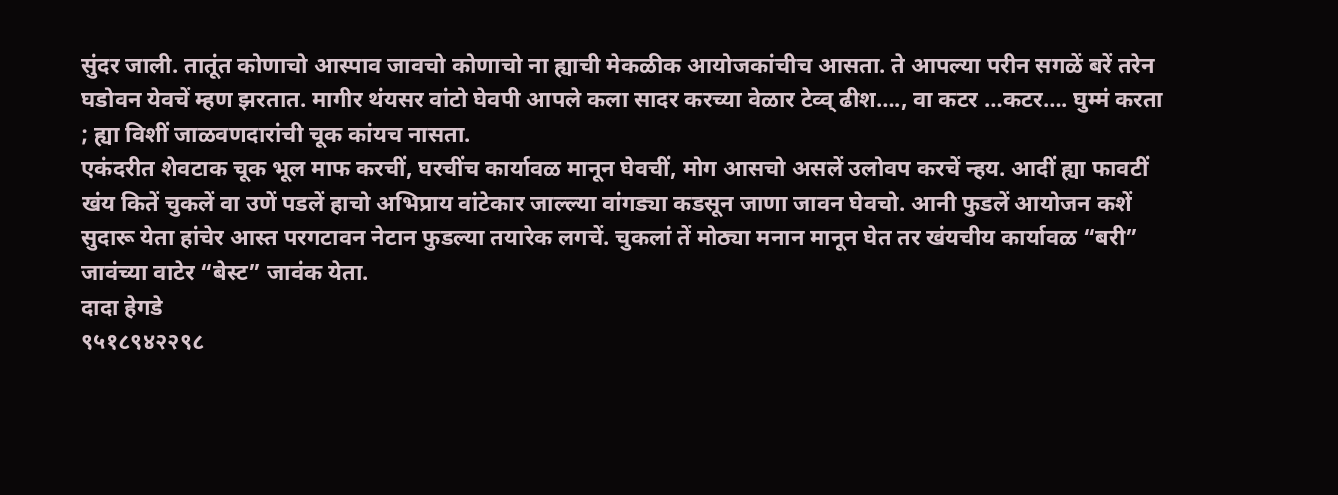सुंदर जाली. तातूंत कोणाचो आस्पाव जावचो कोणाचो ना ह्याची मेकळीक आयोजकांचीच आसता. ते आपल्या परीन सगळें बरें तरेन घडोवन येवचें म्हण झरतात. मागीर थंयसर वांटो घेवपी आपले कला सादर करच्या वेळार टेव्व् ढीश…., वा कटर …कटर…. घुम्मं करता ; ह्या विशीं जाळवणदारांची चूक कांयच नासता.
एकंदरीत शेवटाक चूक भूल माफ करचीं, घरचींच कार्यावळ मानून घेवचीं, मोग आसचो असलें उलोवप करचें न्हय. आदीं ह्या फावटीं खंय कितें चुकलें वा उणें पडलें हाचो अभिप्राय वांटेकार जाल्ल्या वांगड्या कडसून जाणा जावन घेवचो. आनी फुडलें आयोजन कशें सुदारू येता हांचेर आस्त परगटावन नेटान फुडल्या तयारेक लगचें. चुकलां तें मोठ्या मनान मानून घेत तर खंयचीय कार्यावळ “बरी” जावंच्या वाटेर “बेस्ट” जावंक येता.
दादा हेगडे
९५१८९४२२९८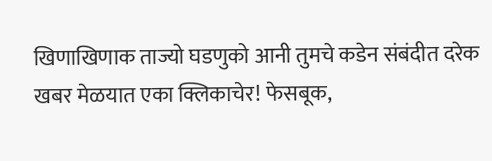खिणाखिणाक ताज्यो घडणुको आनी तुमचे कडेन संबंदीत दरेक खबर मेळयात एका क्लिकाचेर! फेसबूक,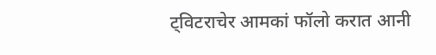ट्विटराचेर आमकां फॉलो करात आनी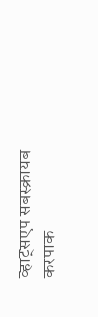व्हाट्सएप सबस्क्रायब करपाक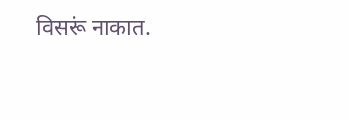विसरूं नाकात.